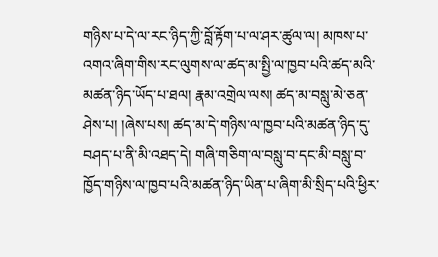གཉིས་པ་དེ་ལ་རང་ཉིད་ཀྱི་བློ་རྟོག་པ་ལ་ཤར་ཚུལ་ལ། མཁས་པ་འགའ་ཞིག་གིས་རང་ལུགས་ལ་ཚད་མ་སྤྱི་ལ་ཁྱབ་པའི་ཚད་མའི་མཚན་ཉིད་ཡོད་པ་ཐལ། རྣམ་འགྲེལ་ལས། ཚད་མ་བསླུ་མེ་ཅན་ཤེས་པ། །ཞེས་པས། ཚད་མ་དེ་གཉིས་ལ་ཁྱབ་པའི་མཚན་ཉིད་དུ་བཤད་པ་ནི་མི་འཐད་དེ། གཞི་གཅིག་ལ་བསླུ་བ་དང་མི་བསླུ་བ་ཁྱོད་གཉིས་ལ་ཁྱབ་པའི་མཚན་ཉིད་ཡིན་པ་ཞིག་མི་སྲིད་པའི་ཕྱིར་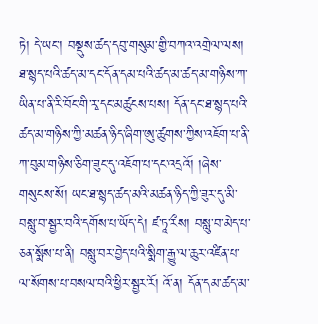ཏེ། དེ་ཡང་། བསྡུས་ཚད་དབུ་གསུམ་གྱི་བཀའ་འགྲེལ་ལས། ཐ་སྙད་པའི་ཚད་མ་དང་དོན་དམ་པའི་ཚད་མ་ཚད་མ་གཉིས་ཀ་ཡིན་པ་ནི་རི་བོང་གི་རྭ་དང་མཚུངས་པས། དོན་དང་ཐ་སྙད་པའི་ཚད་མ་གཉིས་ཀྱི་མཚན་ཉིད་ཞིག་ཨུ་ཚུགས་ཀྱིས་འཇོག་པ་ནི་ཀ་བུམ་གཉིས་ཅིག་ཟུང་དུ་འཇོག་པ་དང་འདྲའོ། །ཞེས་གསུངས་སོ། ཡང་ཐ་སྙད་ཚད་མའི་མཚན་ཉིད་ཀྱི་ཟུར་དུ་མི་བསླུ་བ་སྦྱར་བའི་དགོས་པ་ཡོད་དེ། ཛ་ཏཱ་རྀས། བསླུ་བ་མེད་པ་ཅན་སྨོས་པ་ནི། བསླུ་བར་བྱེད་པའི་སྨིག་རྒྱུ་ལ་ཆུར་འཛིན་པ་ལ་སོགས་པ་བསལ་བའི་ཕྱིར་སྦྱར་རོ། འོ་ན། དོན་དམ་ཚད་མ་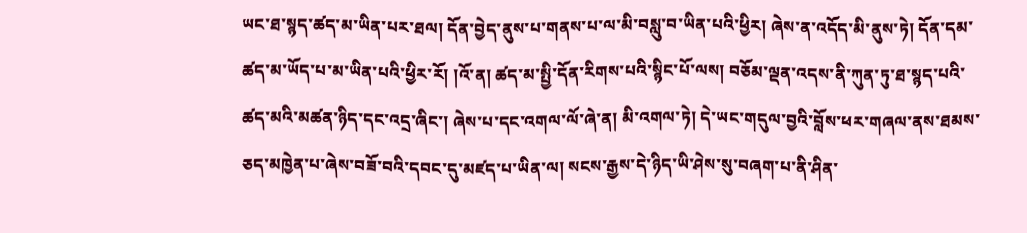ཡང་ཐ་སྙད་ཚད་མ་ཡིན་པར་ཐལ། དོན་བྱེད་ནུས་པ་གནས་པ་ལ་མི་བསླུ་བ་ཡིན་པའི་ཕྱིར། ཞེས་ན་འདོད་མི་ནུས་ཏེ། དོན་དམ་ཚད་མ་ཡོད་པ་མ་ཡིན་པའི་ཕྱིར་རོ། །འོ་ན། ཚད་མ་སྤྱི་དོན་རིགས་པའི་སྙིང་པོ་ལས། བཅོམ་ལྡན་འདས་ནི་ཀུན་ཏུ་ཐ་སྙད་པའི་ཚད་མའི་མཚན་ཉིད་དང་འདྲ་ཞིང་། ཞེས་པ་དང་འགལ་ལོ་ཞེ་ན། མི་འགལ་ཏེ། དེ་ཡང་གདུལ་བྱའི་བློས་ཕར་གཞལ་ནས་ཐམས་ཅད་མཁྱེན་པ་ཞེས་བཟོ་བའི་དབང་དུ་མཛད་པ་ཡིན་ལ། སངས་རྒྱས་དེ་ཉིད་ཡི་ཤེས་སུ་བཞག་པ་ནི་ཤིན་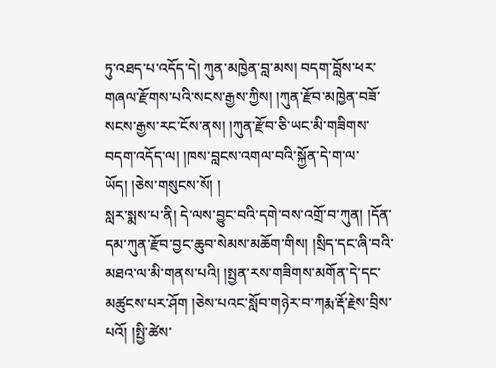ཏུ་འཐད་པ་འདོད་དེ། ཀུན་མཁྱེན་བླ་མས། བདག་བློས་ཕར་གཞལ་རྫོགས་པའི་སངས་རྒྱས་ཀྱིས། །ཀུན་རྫོབ་མཁྱེན་བཟོ་སངས་རྒྱས་རང་ངོས་ནས། །ཀུན་རྫོབ་ཅི་ཡང་མི་གཟིགས་བདག་འདོད་ལ། །ཁས་བླངས་འགལ་བའི་སྐྱོན་དེ་ག་ལ་ཡོད། །ཅེས་གསུངས་སོ། །
སླར་སྨས་པ་ནི། དེ་ལས་བྱུང་བའི་དགེ་བས་འགྲོ་བ་ཀུན། །དོན་དམ་ཀུན་རྫོབ་བྱང་ཆུབ་སེམས་མཆོག་གིས། །སྲིད་དང་ཞི་བའི་མཐའ་ལ་མི་གནས་པའི། །སྤྱན་རས་གཟིགས་མགོན་དེ་དང་མཚུངས་པར་ཤོག །ཅེས་པའང་སློབ་གཉེར་བ་ཀརྨ་རྡོ་རྗེས་བྲིས་པའོ། །སྤྱི་ཚེས་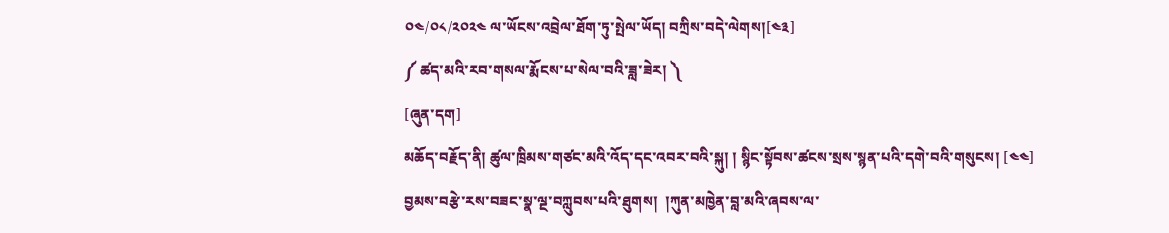༠༤/༠༨/༢༠༢༤ ལ་ཡོངས་འབྲེལ་ཐོག་ཏུ་སྤེལ་ཡོད། བཀྲིས་བདེ་ལེགས།[༤༣]
༼ ཚད་མའི་རབ་གསལ་རྨོངས་པ་སེལ་བའི་ཟླ་ཟེར། ༽
[ཞུན་དག]
མཆོད་བརྗོད་ནི། ཚུལ་ཁྲིམས་གཙང་མའི་འོད་དང་འབར་བའི་སྐུ། ། སྙིང་སྟོབས་ཚངས་སྲས་སྙན་པའི་དགེ་བའི་གསུངས། [༤༤]
བྱམས་བརྩེ་རས་བཟང་སྣ་ལྔ་བཀླུབས་པའི་ཐུགས།  །ཀུན་མཁྱེན་བླ་མའི་ཞབས་ལ་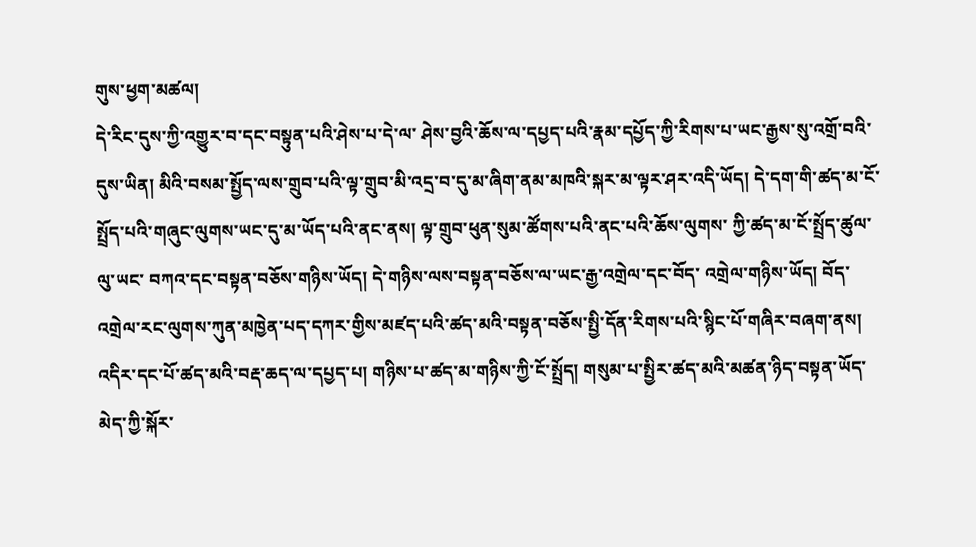གུས་ཕྱག་མཚལ།
དེ་རིང་དུས་ཀྱི་འགྱུར་བ་དང་བསྟུན་པའི་ཤེས་པ་དེ་ལ་ ཤེས་བྱའི་ཆོས་ལ་དཔྱད་པའི་རྣམ་དཔྱོད་ཀྱི་རིགས་པ་ཡང་རྒྱས་སུ་འགྲོ་བའི་དུས་ཡིན། མིའི་བསམ་སྤྱོད་ལས་གྲུབ་པའི་ལྟ་གྲུབ་མི་འདྲ་བ་དུ་མ་ཞིག་ནམ་མཁའི་སྐར་མ་ལྟར་ཤར་འདི་ཡོད། དེ་དག་གི་ཚད་མ་ངོ་སྤྲོད་པའི་གཞུང་ལུགས་ཡང་དུ་མ་ཡོད་པའི་ནང་ནས། ལྟ་གྲུབ་ཕུན་སུམ་ཚོགས་པའི་ནང་པའི་ཆོས་ལུགས་ ཀྱི་ཚད་མ་ངོ་སྤྲོད་ཚུལ་ལུ་ཡང་ བཀའ་དང་བསྟན་བཅོས་གཉིས་ཡོད། དེ་གཉིས་ལས་བསྟན་བཅོས་ལ་ཡང་རྒྱ་འགྲེལ་དང་བོད་ འགྲེལ་གཉིས་ཡོད། བོད་འགྲེལ་རང་ལུགས་ཀུན་མཁྱེན་པད་དཀར་གྱིས་མཛད་པའི་ཚད་མའི་བསྟན་བཅོས་སྤྱི་དོན་རིགས་པའི་སྙིང་པོ་གཞིར་བཞག་ནས།
འདིར་དང་པོ་ཚད་མའི་བརྡ་ཆད་ལ་དཔྱད་པ། གཉིས་པ་ཚད་མ་གཉིས་ཀྱི་ངོ་སྤྲོད། གསུམ་པ་སྤྱིར་ཚད་མའི་མཚན་ཉིད་བསྟན་ཡོད་མེད་ཀྱི་སྐོར་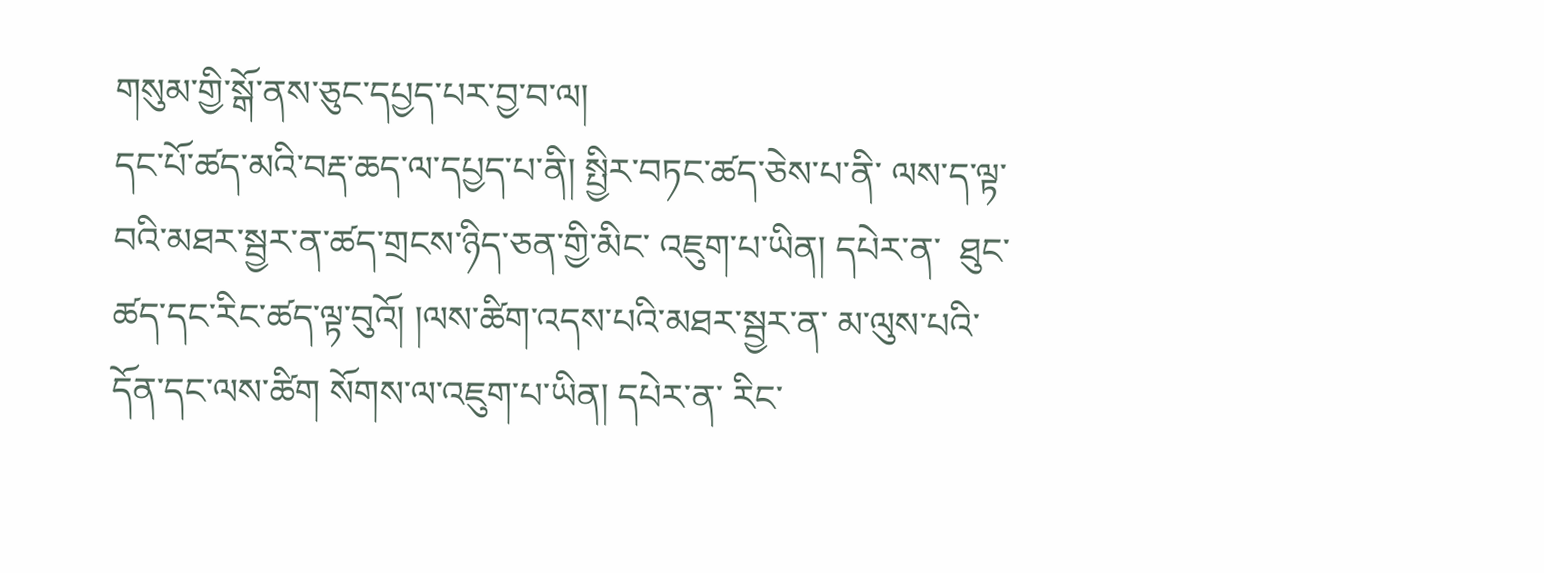གསུམ་གྱི་སྒོ་ནས་ཅུང་དཔྱད་པར་བྱ་བ་ལ།
དང་པོ་ཚད་མའི་བརྡ་ཆད་ལ་དཔྱད་པ་ནི། སྤྱིར་བཏང་ཚད་ཅེས་པ་ནི་ ལས་ད་ལྟ་བའི་མཐར་སྦྱར་ན་ཚད་གྲངས་ཉིད་ཅན་གྱི་མིང་ འཇུག་པ་ཡིན། དཔེར་ན་  ཐུང་ཚད་དང་རིང་ཚད་ལྟ་བུའོ། །ལས་ཚིག་འདས་པའི་མཐར་སྦྱར་ན་ མ་ལུས་པའི་དོན་དང་ལས་ཚིག སོགས་ལ་འཇུག་པ་ཡིན། དཔེར་ན་ རིང་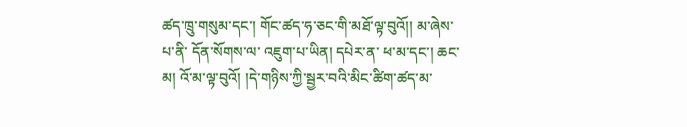ཚད་ཁྲུ་གསུམ་དང་། གོང་ཚད་ཧ་ཅང་གི་མཐོ་ལྟ་བུའོ།། མ་ཞེས་པ་ནི་ དོན་སོགས་ལ་ འཇུག་པ་ཡིན། དཔེར་ན་ ཕ་མ་དང་། ཆང་མ། འོ་མ་ལྟ་བུའོ། །དེ་གཉིས་ཀྱི་སྦྱར་བའི་མིང་ཚིག་ཚད་མ་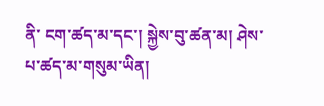ནི་ ངག་ཚད་མ་དང་། སྐྱེས་བུ་ཚན་མ། ཤེས་པ་ཚད་མ་གསུམ་ཡིན།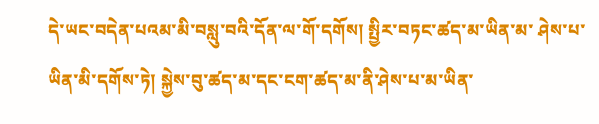དེ་ཡང་བདེན་པའམ་མི་བསླུ་བའི་དོན་ལ་གོ་དགོས། སྤྱིར་བཏང་ཚད་མ་ཡིན་མ་ ཤེས་པ་ཡིན་མི་དགོས་ཏེ། སྐྱེས་བུ་ཚད་མ་དང་ངག་ཚད་མ་ནི་ཤེས་པ་མ་ཡིན་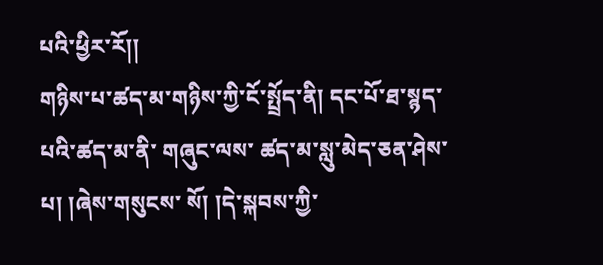པའི་ཕྱིར་རོ།།
གཉིས་པ་ཚད་མ་གཉིས་ཀྱི་ངོ་སྤྲོད་ནི། དང་པོ་ཐ་སྙད་པའི་ཚད་མ་ནི་ གཞུང་ལས་ ཚད་མ་སླུ་མེད་ཅན་ཤེས་པ། །ཞེས་གསུངས་ སོ། །དེ་སྐབས་ཀྱི་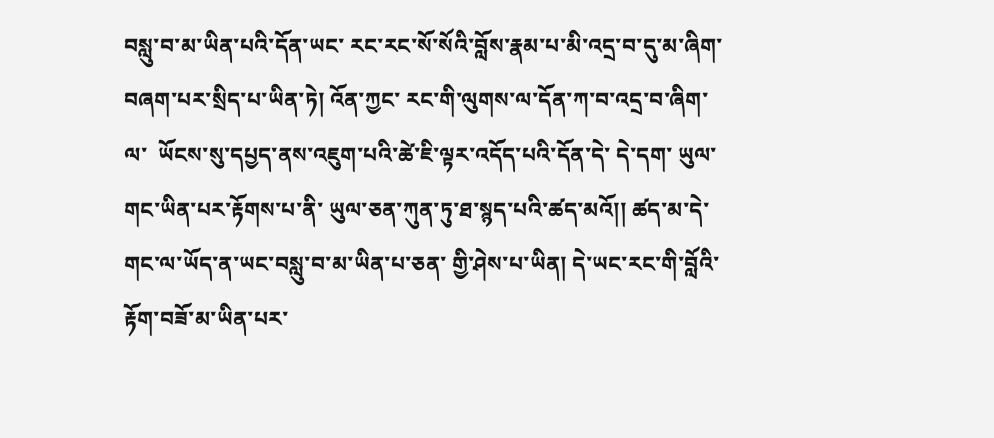བསླུ་བ་མ་ཡིན་པའི་དོན་ཡང་ རང་རང་སོ་སོའི་བློས་རྣམ་པ་མི་འདྲ་བ་དུ་མ་ཞིག་བཞག་པར་སྲིད་པ་ཡིན་ཏེ། འོན་ཀྱང་ རང་གི་ལུགས་ལ་དོན་ཀ་བ་འདྲ་བ་ཞིག་ལ་  ཡོངས་སུ་དཔྱད་ནས་འཇུག་པའི་ཚེ་ཇི་ལྟར་འདོད་པའི་དོན་དེ་ དེ་དག་ ཡུལ་གང་ཡིན་པར་རྟོགས་པ་ནི་ ཡུལ་ཅན་ཀུན་ཏུ་ཐ་སྙད་པའི་ཚད་མའོ།། ཚད་མ་དེ་གང་ལ་ཡོད་ན་ཡང་བསླུ་བ་མ་ཡིན་པ་ཅན་ གྱི་ཤེས་པ་ཡིན། དེ་ཡང་རང་གི་བློའི་རྟོག་བཟོ་མ་ཡིན་པར་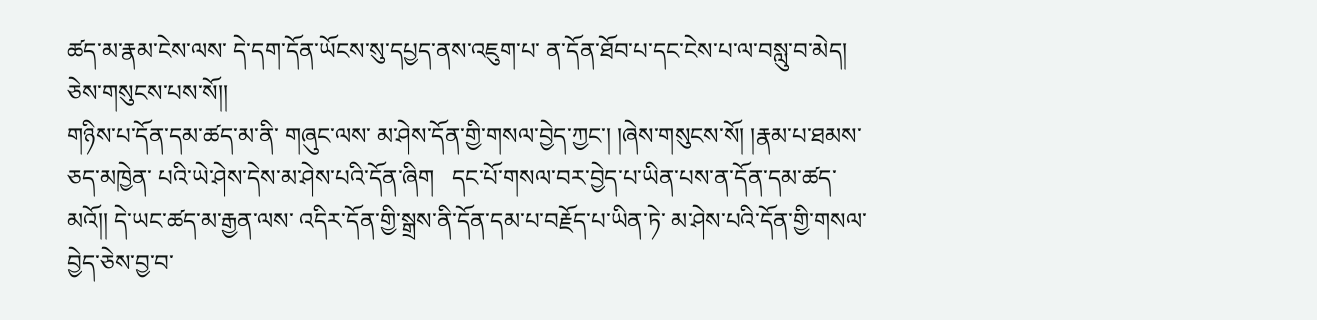ཚད་མ་རྣམ་ངེས་ལས་ དེ་དག་དོན་ཡོངས་སུ་དཔྱད་ནས་འཇུག་པ་ ན་དོན་ཐོབ་པ་དང་ངེས་པ་ལ་བསླུ་བ་མེད། ཅེས་གསུངས་པས་སོ།།
གཉིས་པ་དོན་དམ་ཚད་མ་ནི་ གཞུང་ལས་ མ་ཤེས་དོན་གྱི་གསལ་བྱེད་ཀྱང་། །ཞེས་གསུངས་སོ། །རྣམ་པ་ཐམས་ཅད་མཁྱེན་ པའི་ཡེ་ཤེས་དེས་མ་ཤེས་པའི་དོན་ཞིག   དང་པོ་གསལ་བར་བྱེད་པ་ཡིན་པས་ན་དོན་དམ་ཚད་མའོ།། དེ་ཡང་ཚད་མ་རྒྱན་ལས་ འདིར་དོན་གྱི་སྒྲས་ནི་དོན་དམ་པ་བརྗོད་པ་ཡིན་ཏེ་ མ་ཤེས་པའི་དོན་གྱི་གསལ་བྱེད་ཅེས་བྱ་བ་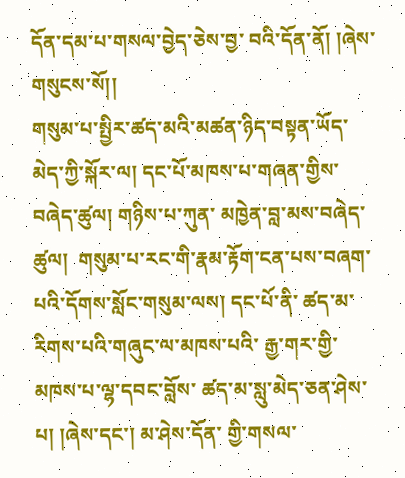དོན་དམ་པ་གསལ་བྱེད་ཅེས་བྱ་ བའི་དོན་ནོ། །ཞེས་གསུངས་སོ།།
གསུམ་པ་སྤྱིར་ཚད་མའི་མཚན་ཉིད་བསྟན་ཡོད་མེད་ཀྱི་སྐོར་ལ། དང་པོ་མཁས་པ་གཞན་གྱིས་བཞེད་ཚུལ། གཉིས་པ་ཀུན་ མཁྱེན་བླ་མས་བཞེད་ཚུལ།  གསུམ་པ་རང་གི་རྣམ་རྟོག་ངན་པས་བཞག་པའི་དོགས་སློང་གསུམ་ལས། དང་པོ་ནི་ ཚད་མ་ རིགས་པའི་གཞུང་ལ་མཁས་པའི་ རྒྱ་གར་གྱི་མཁས་པ་ལྷ་དབང་བློས་ ཚད་མ་སླུ་མེད་ཅན་ཤེས་པ། །ཞེས་དང་། མ་ཤེས་དོན་ གྱི་གསལ་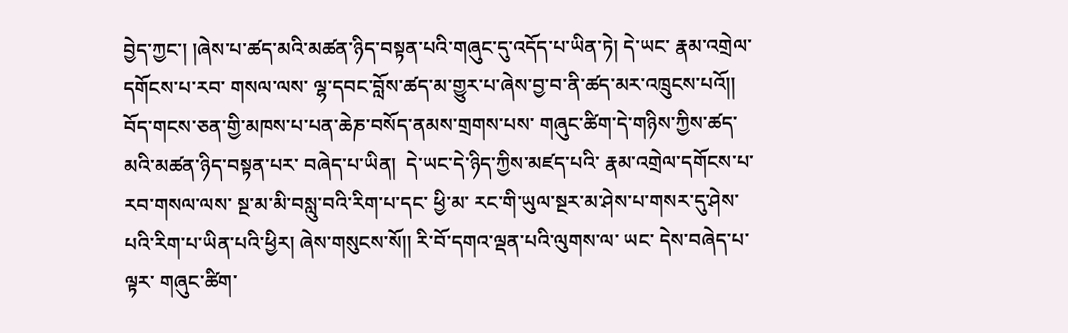བྱེད་ཀྱང་། །ཞེས་པ་ཚད་མའི་མཚན་ཉིད་བསྟན་པའི་གཞུང་དུ་འདོད་པ་ཡིན་ཏེ། དེ་ཡང་ རྣམ་འགྲེལ་དགོངས་པ་རབ་ གསལ་ལས་ ལྷ་དབང་བློས་ཚད་མ་གྱུར་པ་ཞེས་བྱ་བ་ནི་ཚད་མར་འཁྲུངས་པའོ།།
བོད་གངས་ཅན་གྱི་མཁས་པ་པན་ཆེཎ་བསོད་ནམས་གྲགས་པས་ གཞུང་ཚིག་དེ་གཉིས་ཀྱིས་ཚད་མའི་མཚན་ཉིད་བསྟན་པར་ བཞེད་པ་ཡིན།  དེ་ཡང་དེ་ཉིད་ཀྱིས་མཛད་པའི་ རྣམ་འགྲེལ་དགོངས་པ་རབ་གསལ་ལས་ སྔ་མ་མི་བསླུ་བའི་རིག་པ་དང་ ཕྱི་མ་ རང་གི་ཡུལ་སྔར་མ་ཤེས་པ་གསར་དུ་ཤེས་པའི་རིག་པ་ཡིན་པའི་ཕྱིར། ཞེས་གསུངས་སོ།། རི་བོ་དགའ་ལྡན་པའི་ལུགས་ལ་ ཡང་ དེས་བཞེད་པ་ལྟར་ གཞུང་ཚིག་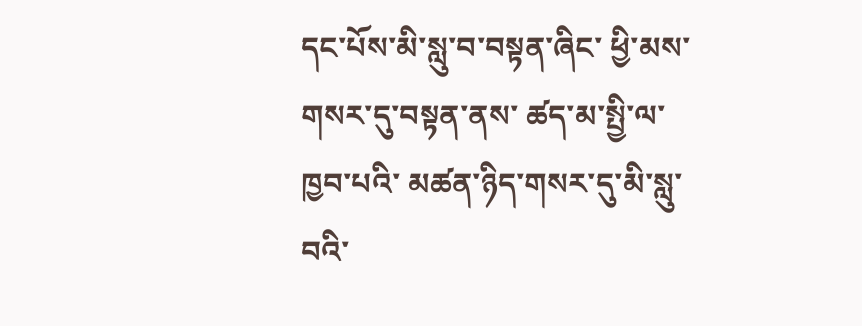དང་པོས་མི་སླུ་བ་བསྟན་ཞིང་ ཕྱི་མས་གསར་དུ་བསྟན་ནས་ ཚད་མ་སྤྱི་ལ་ཁྱབ་པའི་ མཚན་ཉིད་གསར་དུ་མི་སླུ་བའི་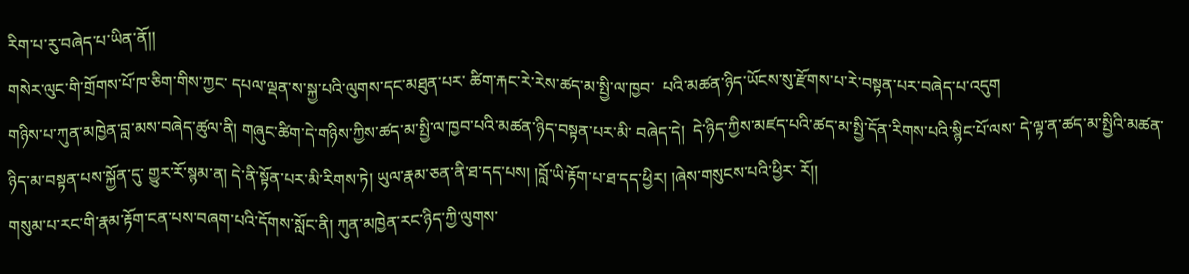རིག་པ་རུ་བཞེད་པ་ཡིན་ནོ།།
གསེར་ལུང་གི་གྲོགས་པོ་ཁ་ཅིག་གིས་ཀྱང་ དཔལ་ལྡན་ས་སྐྱ་པའི་ལུགས་དང་མཐུན་པར་ ཚིག་རྐང་རེ་རེས་ཚད་མ་སྤྱི་ལ་ཁྱབ་  པའི་མཚན་ཉིད་ཡོངས་སུ་རྫོགས་པ་རེ་བསྟན་པར་བཞེད་པ་འདུག
གཉིས་པ་ཀུན་མཁྱེན་བླ་མས་བཞེད་ཚུལ་ནི། གཞུང་ཚིག་དེ་གཉིས་ཀྱིས་ཚད་མ་སྤྱི་ལ་ཁྱབ་པའི་མཚན་ཉིད་བསྟན་པར་མི་ བཞེད་དེ།  དེ་ཉིད་ཀྱིས་མཛད་པའི་ཚད་མ་སྤྱི་དོན་རིགས་པའི་སྙིང་པོ་ལས་ དེ་ལྟ་ན་ཚད་མ་སྤྱིའི་མཚན་ཉིད་མ་བསྟན་པས་སྐྱོན་དུ་ གྱུར་རོ་སྙམ་ན། དེ་ནི་སྟོན་པར་མི་རིགས་ཏེ། ཡུལ་རྣམ་ཅན་ནི་ཐ་དད་པས། །བློ་ཡི་རྟོག་པ་ཐ་དད་ཕྱིར། །ཞེས་གསུངས་པའི་ཕྱིར་ རོ།།
གསུམ་པ་རང་གི་རྣམ་རྟོག་ངན་པས་བཞག་པའི་དོགས་སློང་ནི། ཀུན་མཁྱེན་རང་ཉིད་ཀྱི་ལུགས་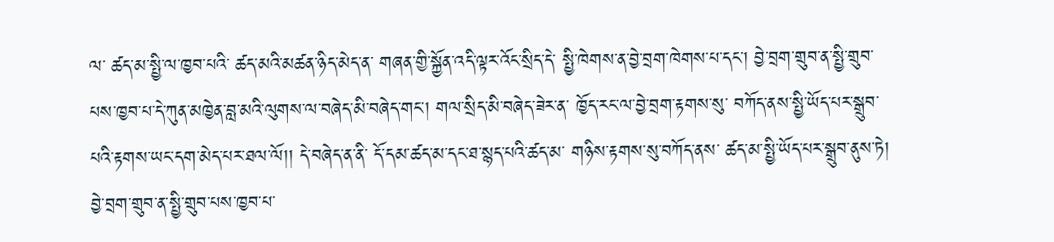ལ་ ཚད་མ་སྤྱི་ལ་ཁྱབ་པའི་ ཚད་མའི་མཚན་ཉིད་མེད་ན་ གཞན་གྱི་སྐྱོན་འདི་ལྟར་འོང་སྲིད་དེ་ སྤྱི་ཁེགས་ན་བྱེ་བྲག་ཁེགས་པ་དང་། བྱེ་བྲག་གྲུབ་ན་སྤྱི་གྲུབ་ པས་ཁྱབ་པ་དེ་ཀུན་མཁྱེན་བླ་མའི་ལུགས་ལ་བཞེད་མི་བཞེད་གང་། གལ་སྲིད་མི་བཞེད་ཟེར་ན་ ཁྱོད་རང་ལ་བྱེ་བྲག་རྟགས་སུ་ བཀོད་ནས་སྤྱི་ཡོད་པར་སྒྲུབ་པའི་རྟགས་ཡང་དག་མེད་པར་ཐལ་ལོ།། དེ་བཞེད་ན་ནི་ དོ་དམ་ཚད་མ་དང་ཐ་སྙད་པའི་ཚད་མ་ གཉིས་རྟགས་སུ་བཀོད་ནས་ ཚད་མ་སྤྱི་ཡོད་པར་སྒྲུབ་ནུས་ཏེ། བྱེ་བྲག་གྲུབ་ན་སྤྱི་གྲུབ་པས་ཁྱབ་པ་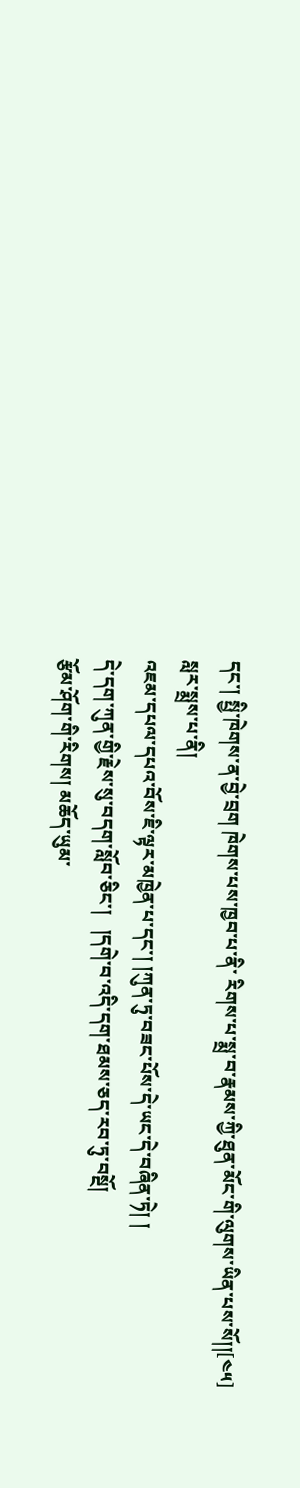དང་། སྤྱི་ཁེགས་ན་བྱེ་བྲག ཁེགས་པས་ཁྱབ་པ་ནི་ རིགས་པ་སྨྲ་བ་རྣམས་ཀྱི་ཐུན་མོང་གི་ལུགས་ཡིན་པས་སོ།།[༤༥]
སླར་སྨྲས་པ་ནི།
འཇམ་དཔལ་དཔའ་བོས་ཇི་ལྟར་མཁྱེན་པ་དང་། །ཀུན་ཏུ་བཟང་པོས་དེ་ཡང་དེ་བཞིན་ཏེ། །
དེ་དག་ཀུན་གྱི་རྗེས་སུ་བདག་སློབ་ཅིང་།   །དགེ་བ་འདི་དག་ཐམས་ཅད་རབ་ཏུ་བསྔོ།
རྩོམ་ཤོག་གི་རིགས། མཆོད་ཡུམ་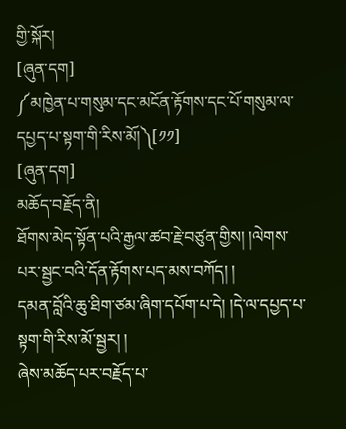གྱི་སྐོར།
[ཞུན་དག]
༼མཁྱེན་པ་གསུམ་དང་མངོན་རྟོགས་དང་པོ་གསུམ་ལ་དཔྱད་པ་སྟག་གི་རིས་མོ།༽[༡༡]
[ཞུན་དག]
མཆོད་བརྗོད་ནི།
ཐོགས་མེད་སྟོན་པའི་རྒྱལ་ཚབ་རྗེ་བཙུན་གྱིས། །ལེགས་པར་སྦྱང་བའི་དོན་རྟོགས་པད་མས་བཀོད། །
དམན་བློའི་ཆུ་ཐིག་ཙམ་ཞིག་དཔོག་པ་དེ། །དེ་ལ་དཔྱད་པ་སྟག་གི་རིས་མོ་སྦྱར། །
ཞེས་མཆོད་པར་བརྗོད་པ་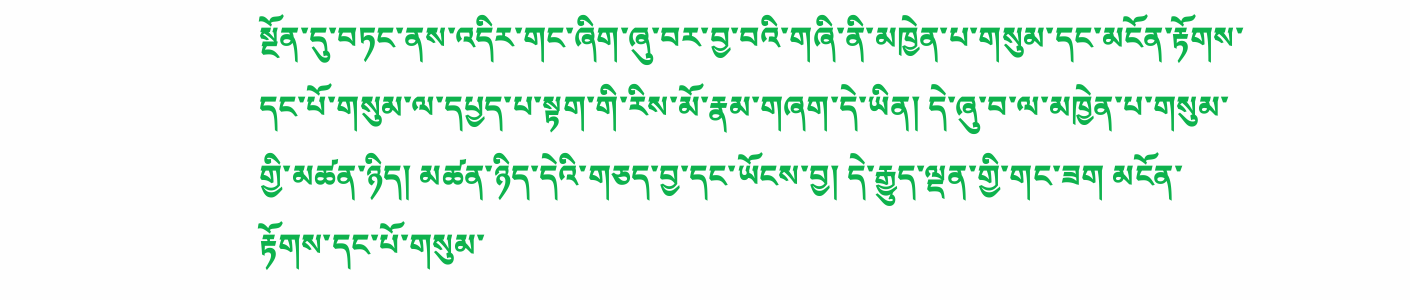སྔོན་དུ་བཏང་ནས་འདིར་གང་ཞིག་ཞུ་བར་བྱ་བའི་གཞི་ནི་མཁྱེན་པ་གསུམ་དང་མངོན་རྟོགས་དང་པོ་གསུམ་ལ་དཔྱད་པ་སྟག་གི་རིས་མོ་རྣམ་གཞག་དེ་ཡིན། དེ་ཞུ་བ་ལ་མཁྱེན་པ་གསུམ་གྱི་མཚན་ཉིད། མཚན་ཉིད་དེའི་གཅད་བྱ་དང་ཡོངས་བྱ། དེ་རྒྱུད་ལྡན་གྱི་གང་ཟག མངོན་རྟོགས་དང་པོ་གསུམ་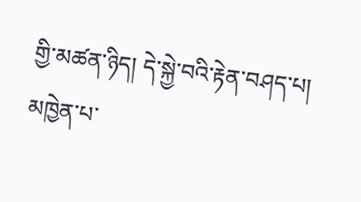གྱི་མཚན་ཉིད། དེ་སྐྱེ་བའི་རྟེན་བཤད་པ། མཁྱེན་པ་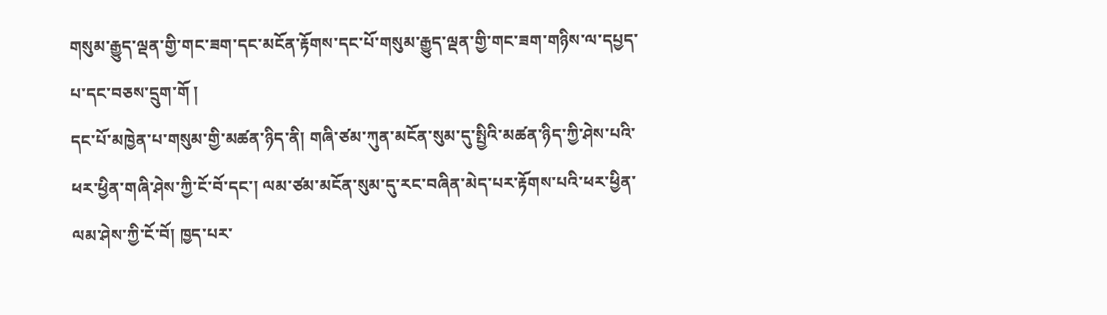གསུམ་རྒྱུད་ལྡན་གྱི་གང་ཟག་དང་མངོན་རྟོགས་དང་པོ་གསུམ་རྒྱུད་ལྡན་གྱི་གང་ཟག་གཉིས་ལ་དཔྱད་པ་དང་བཅས་དྲུག་གོ །
དང་པོ་མཁྱེན་པ་གསུམ་གྱི་མཚན་ཉིད་ནི། གཞི་ཙམ་ཀུན་མངོན་སུམ་དུ་སྤྱིའི་མཚན་ཉིད་ཀྱི་ཤེས་པའི་ཕར་ཕྱིན་གཞི་ཤེས་ཀྱི་ངོ་བོ་དང་། ལམ་ཙམ་མངོན་སུམ་དུ་རང་བཞིན་མེད་པར་རྟོགས་པའི་ཕར་ཕྱིན་ལམ་ཤེས་ཀྱི་ངོ་བོ། ཁྱད་པར་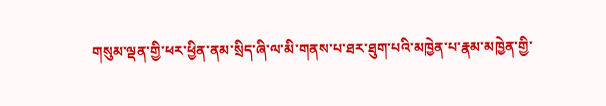གསུམ་ལྡན་གྱི་ཕར་ཕྱིན་ནམ་སྲིད་ཞི་ལ་མི་གནས་པ་ཐར་ཐུག་པའི་མཁྱེན་པ་རྣམ་མཁྱེན་གྱི་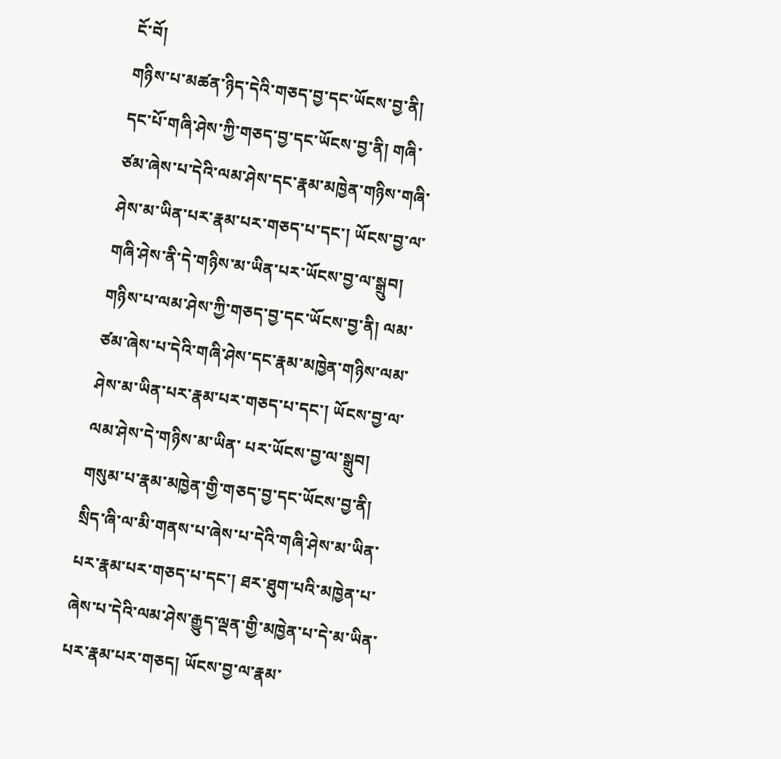ངོ་བོ།
གཉིས་པ་མཚན་ཉིད་དེའི་གཅད་བྱ་དང་ཡོངས་བྱ་ནི། དང་པོ་གཞི་ཤེས་ཀྱི་གཅད་བྱ་དང་ཡོངས་བྱ་ནི། གཞི་ཙམ་ཞེས་པ་དེའི་ལམ་ཤེས་དང་རྣམ་མཁྱེན་གཉིས་གཞི་ཤེས་མ་ཡིན་པར་རྣམ་པར་གཅད་པ་དང་། ཡོངས་བྱ་ལ་གཞི་ཤེས་ནི་དེ་གཉིས་མ་ཡིན་པར་ཡོངས་བྱ་ལ་སྒྲུབ། གཉིས་པ་ལམ་ཤེས་ཀྱི་གཅད་བྱ་དང་ཡོངས་བྱ་ནི། ལམ་ཙམ་ཞེས་པ་དེའི་གཞི་ཤེས་དང་རྣམ་མཁྱེན་གཉིས་ལམ་ཤེས་མ་ཡིན་པར་རྣམ་པར་གཅད་པ་དང་། ཡོངས་བྱ་ལ་ལམ་ཤེས་དེ་གཉིས་མ་ཡིན་ པར་ཡོངས་བྱ་ལ་སྒྲུབ། གསུམ་པ་རྣམ་མཁྱེན་གྱི་གཅད་བྱ་དང་ཡོངས་བྱ་ནི། སྲིད་ཞི་ལ་མི་གནས་པ་ཞེས་པ་དེའི་གཞི་ཤེས་མ་ཡིན་པར་རྣམ་པར་གཅད་པ་དང་། ཐར་ཐུག་པའི་མཁྱེན་པ་ཞེས་པ་དེའི་ལམ་ཤེས་རྒྱུད་ལྡན་གྱི་མཁྱེན་པ་དེ་མ་ཡིན་པར་རྣམ་པར་གཅད། ཡོངས་བྱ་ལ་རྣམ་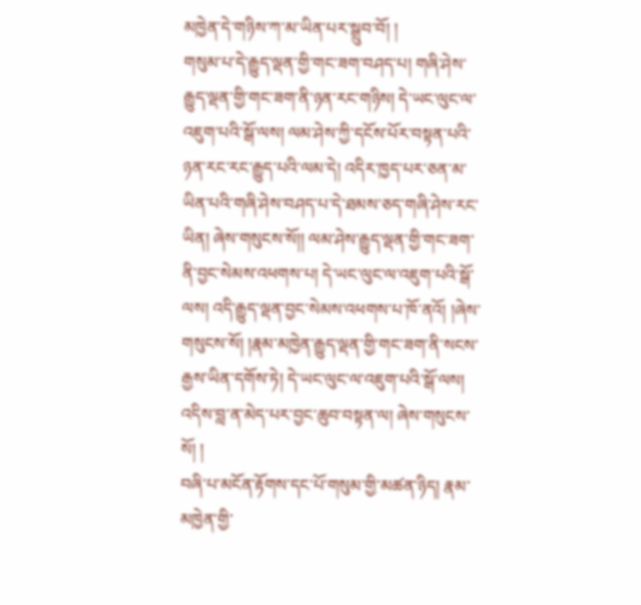མཁྱེན་དེ་གཉིས་ཀ་མ་ཡིན་པར་སྒྲུབ་བོ། །
གསུམ་པ་དེ་རྒྱུད་ལྡན་གྱི་གང་ཟག་བཤད་པ། གཞི་ཤེས་རྒྱུད་ལྡན་གྱི་གང་ཟག་ནི་ཉན་རང་གཉིས། དེ་ཡང་ལུང་ལ་འཇུག་པའི་སྒོ་ལས། ལམ་ཤེས་ཀྱི་དངོས་པོར་བསྟན་པའི་ཉན་རང་རང་རྒྱུད་པའི་ལམ་དེ། འདིར་ཁྱད་པར་ཅན་མ་ཡིན་པའི་གཞི་ཤེས་བཤད་པ་དེ་ཐམས་ཅད་གཞི་ཤེས་རང་ཡིན། ཞེས་གསུངས་སོ།། ལམ་ཤེས་རྒྱུད་ལྡན་གྱི་གང་ཟག་ནི་བྱང་སེམས་འཕགས་པ། དེ་ཡང་ལུང་ལ་འཇུག་པའི་སྒོ་ལས། འདི་རྒྱུད་ལྡན་བྱང་སེམས་འཕགས་པ་ཁོ་ནའོ། །ཞེས་གསུངས་སོ། །རྣམ་མཁྱེན་རྒྱུད་ལྡན་གྱི་གང་ཟག་ནི་སངས་རྒྱས་ཡིན་དགོས་ཏེ། དེ་ཡང་ལུང་ལ་འཇུག་པའི་སྒོ་ལས། འདིས་བླ་ན་མེད་པར་བྱང་ཆུབ་བསྟན་ལ། ཞེས་གསུངས་སོ། །
བཞི་པ་མངོན་རྟོགས་དང་པོ་གསུམ་གྱི་མཚན་ཉིད། རྣམ་མཁྱེན་གྱི་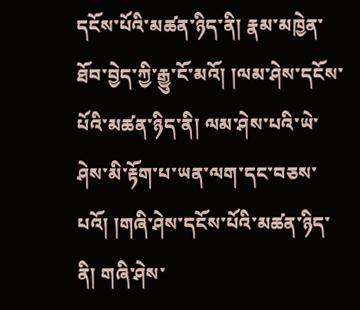དངོས་པོའི་མཚན་ཉིད་ནི། རྣམ་མཁྱེན་ཐོབ་བྱེད་ཀྱི་རྒྱུ་ངོ་མའོ། །ལམ་ཤེས་དངོས་པོའི་མཚན་ཉིད་ནི། ལམ་ཤེས་པའི་ཡེ་ཤེས་མི་རྟོག་པ་ཡན་ལག་དང་བཅས་པའོ། །གཞི་ཤེས་དངོས་པོའི་མཚན་ཉིད་ནི། གཞི་ཤེས་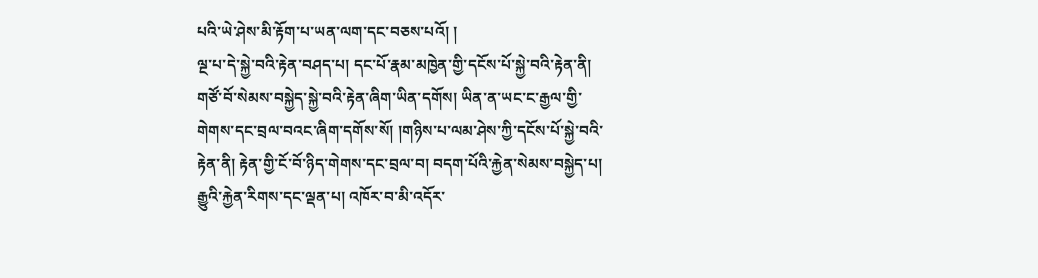པའི་ཡེ་ཤེས་མི་རྟོག་པ་ཡན་ལག་དང་བཅས་པའོ། །
ལྔ་པ་དེ་སྐྱེ་བའི་རྟེན་བཤད་པ། དང་པོ་རྣམ་མཁྱེན་གྱི་དངོས་པོ་སྐྱེ་བའི་རྟེན་ནི། གཙོ་བོ་སེམས་བསྐྱེད་སྐྱེ་བའི་རྟེན་ཞིག་ཡིན་དགོས། ཡིན་ན་ཡང་ང་རྒྱལ་གྱི་གེགས་དང་བྲལ་བའང་ཞིག་དགོས་སོ། །གཉིས་པ་ལམ་ཤེས་ཀྱི་དངོས་པོ་སྐྱེ་བའི་རྟེན་ནི། རྟེན་གྱི་ངོ་བོ་ཉིད་གེགས་དང་བྲལ་བ། བདག་པོའི་རྐྱེན་སེམས་བསྐྱེད་པ། རྒྱུའི་རྐྱེན་རིགས་དང་ལྡན་པ། འཁོར་བ་མི་འདོར་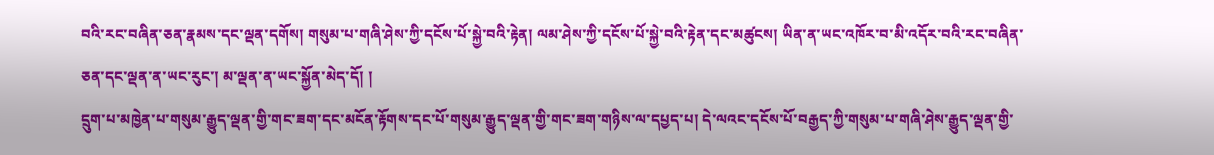བའི་རང་བཞིན་ཅན་རྣམས་དང་ལྡན་དགོས། གསུམ་པ་གཞི་ཤེས་ཀྱི་དངོས་པོ་སྐྱེ་བའི་རྟེན། ལམ་ཤེས་ཀྱི་དངོས་པོ་སྐྱེ་བའི་རྟེན་དང་མཚུངས། ཡིན་ན་ཡང་འཁོར་བ་མི་འདོར་བའི་རང་བཞིན་ཅན་དང་ལྡན་ན་ཡང་རུང་། མ་ལྡན་ན་ཡང་སྐྱོན་མེད་དོ། །
དྲུག་པ་མཁྱེན་པ་གསུམ་རྒྱུད་ལྡན་གྱི་གང་ཟག་དང་མངོན་རྟོགས་དང་པོ་གསུམ་རྒྱུད་ལྡན་གྱི་གང་ཟག་གཉིས་ལ་དཔྱད་པ། དེ་ལའང་དངོས་པོ་བརྒྱད་ཀྱི་གསུམ་པ་གཞི་ཤེས་རྒྱུད་ལྡན་གྱི་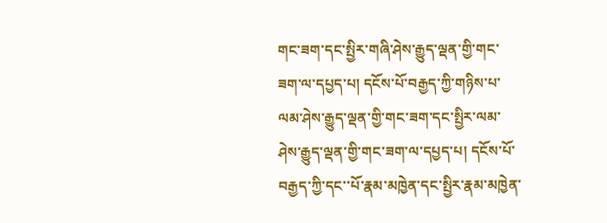གང་ཟག་དང་སྤྱིར་གཞི་ཤེས་རྒྱུད་ལྡན་གྱི་གང་ཟག་ལ་དཔྱད་པ། དངོས་པོ་བརྒྱད་ཀྱི་གཉིས་པ་ལམ་ཤེས་རྒྱུད་ལྡན་གྱི་གང་ཟག་དང་སྤྱིར་ལམ་ཤེས་རྒྱུད་ལྡན་གྱི་གང་ཟག་ལ་དཔྱད་པ། དངོས་པོ་བརྒྱད་ཀྱི་དང་་པོ་རྣམ་མཁྱེན་དང་སྤྱིར་རྣམ་མཁྱེན་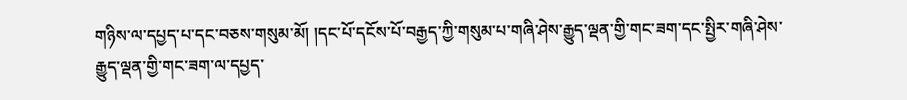གཉིས་ལ་དཔྱད་པ་དང་བཅས་གསུམ་མོ། །དང་པོ་དངོས་པོ་བརྒྱད་ཀྱི་གསུམ་པ་གཞི་ཤེས་རྒྱུད་ལྡན་གྱི་གང་ཟག་དང་སྤྱིར་གཞི་ཤེས་རྒྱུད་ལྡན་གྱི་གང་ཟག་ལ་དཔྱད་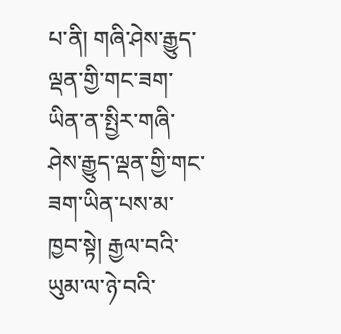པ་ནི། གཞི་ཤེས་རྒྱུད་ལྡན་གྱི་གང་ཟག་ཡིན་ན་སྤྱིར་གཞི་ཤེས་རྒྱུད་ལྡན་གྱི་གང་ཟག་ཡིན་པས་མ་ཁྱབ་སྟེ། རྒྱལ་བའི་ཡུམ་ལ་ཉེ་བའི་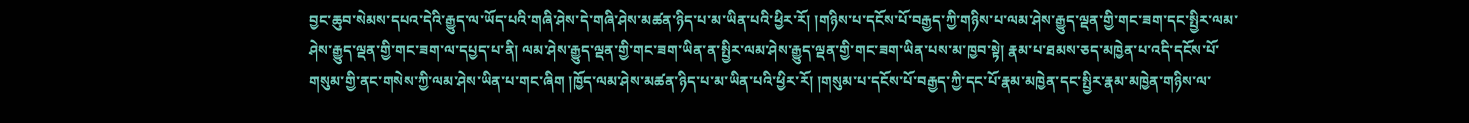བྱང་ཆུབ་སེམས་དཔའ་དེའི་རྒྱུད་ལ་ཡོད་པའི་གཞི་ཤེས་དེ་གཞི་ཤེས་མཚན་ཉིད་པ་མ་ཡིན་པའི་ཕྱིར་རོ། །གཉིས་པ་དངོས་པོ་བརྒྱད་ཀྱི་གཉིས་པ་ལམ་ཤེས་རྒྱུད་ལྡན་གྱི་གང་ཟག་དང་སྤྱིར་ལམ་ཤེས་རྒྱུད་ལྡན་གྱི་གང་ཟག་ལ་དཔྱད་པ་ནི། ལམ་ཤེས་རྒྱུད་ལྡན་གྱི་གང་ཟག་ཡིན་ན་སྤྱིར་ལམ་ཤེས་རྒྱུད་ལྡན་གྱི་གང་ཟག་ཡིན་པས་མ་ཁྱབ་སྟེ། རྣམ་པ་ཐམས་ཅད་མཁྱེན་པ་འདི་དངོས་པོ་གསུམ་གྱི་ནང་གསེས་ཀྱི་ལམ་ཤེས་ཡིན་པ་གང་ཞིག །ཁྱོད་ལམ་ཤེས་མཚན་ཉིད་པ་མ་ཡིན་པའི་ཕྱིར་རོ། །གསུམ་པ་དངོས་པོ་བརྒྱད་ཀྱི་དང་པོ་རྣམ་མཁྱེན་དང་སྤྱིར་རྣམ་མཁྱེན་གཉིས་ལ་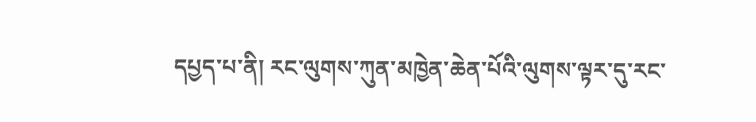དཔྱད་པ་ནི། རང་ལུགས་ཀུན་མཁྱེན་ཆེན་པོའི་ལུགས་ལྟར་དུ་རང་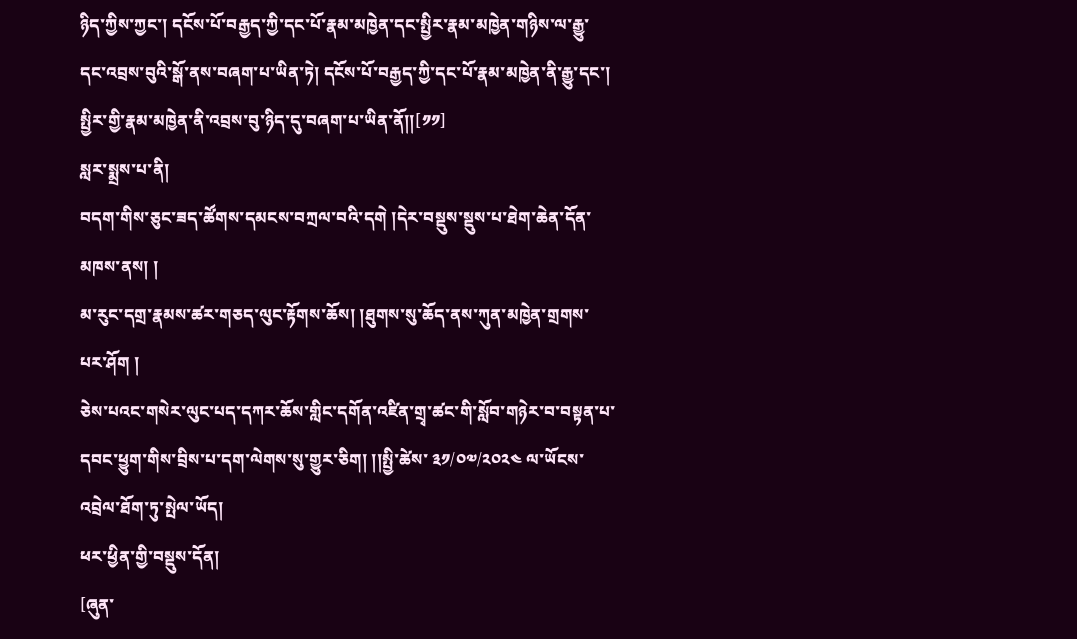ཉིད་ཀྱིས་ཀྱང་། དངོས་པོ་བརྒྱད་ཀྱི་དང་པོ་རྣམ་མཁྱེན་དང་སྤྱིར་རྣམ་མཁྱེན་གཉིས་ལ་རྒྱུ་དང་འབྲས་བུའི་སྒོ་ནས་བཞག་པ་ཡིན་ཏེ། དངོས་པོ་བརྒྱད་ཀྱི་དང་པོ་རྣམ་མཁྱེན་ནི་རྒྱུ་དང་། སྤྱིར་གྱི་རྣམ་མཁྱེན་ནི་འབྲས་བུ་ཉིད་དུ་བཞག་པ་ཡིན་ནོ།།[༡༡]
སླར་སྨྲས་པ་ནི།
བདག་གིས་ཅུང་ཟད་ཚོགས་དམངས་བཀྲལ་བའི་དགེ །དེར་བསྡུས་སྡུས་པ་ཐེག་ཆེན་དོན་མཁས་ནས། །
མ་རུང་དགྲ་རྣམས་ཚར་གཅད་ལུང་རྟོགས་ཆོས། །ཐུགས་སུ་ཆོད་ནས་ཀུན་མཁྱེན་གྲགས་པར་ཤོག །
ཅེས་པའང་གསེར་ལུང་པད་དཀར་ཆོས་གླིང་དགོན་འཛིན་གྲྭ་ཚང་གི་སློབ་གཉེར་བ་བསྟན་པ་དབང་ཕྱུག་གིས་བྲིས་པ་དག་ལེགས་སུ་གྱུར་ཅིག། །།སྤྱི་ཚེས་ ༣༡/༠༧/༢༠༢༤ ལ་ཡོངས་འབྲེལ་ཐོག་ཏུ་སྤེལ་ཡོད།
ཕར་ཕྱིན་གྱི་བསྡུས་དོན།
[ཞུན་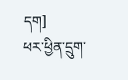དག]
ཕར་ཕྱིན་དྲུག་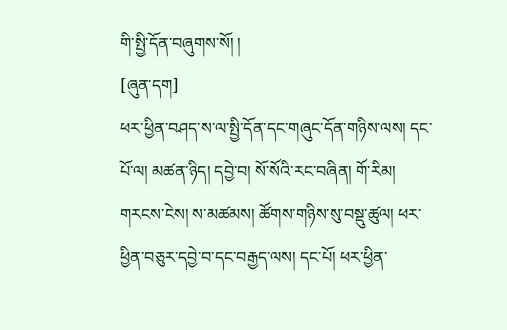གི་སྤྱི་དོན་བཞུགས་སོ། །
[ཞུན་དག]
ཕར་ཕྱིན་བཤད་ས་ལ་སྤྱི་དོན་དང་གཞུང་དོན་གཉིས་ལས། དང་པོ་ལ། མཚན་ཉིད། དབྱེ་བ། སོ་སོའི་རང་བཞིན། གོ་རིམ། གརངས་ངེས། ས་མཚམས། ཚོགས་གཉིས་སུ་བསྡུ་ཚུལ། ཕར་ཕྱིན་བཅུར་དབྱེ་བ་དང་བརྒྱད་ལས། དང་པོ། ཕར་ཕྱིན་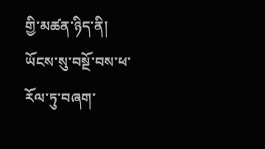གྱི་མཚན་ཉིད་ནི། ཡོངས་སུ་བསྔོ་བས་ཕ་རོལ་ཏུ་བཞག་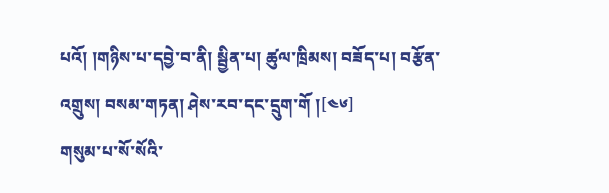པའོ། །གཉིས་པ་དབྱེ་བ་ནི། སྦྱིན་པ། ཚུལ་ཁྲིམས། བཟོད་པ། བརྩོན་འགྲུས། བསམ་གཏན། ཤེས་རབ་དང་དྲུག་གོ །[༤༦]
གསུམ་པ་སོ་སོའི་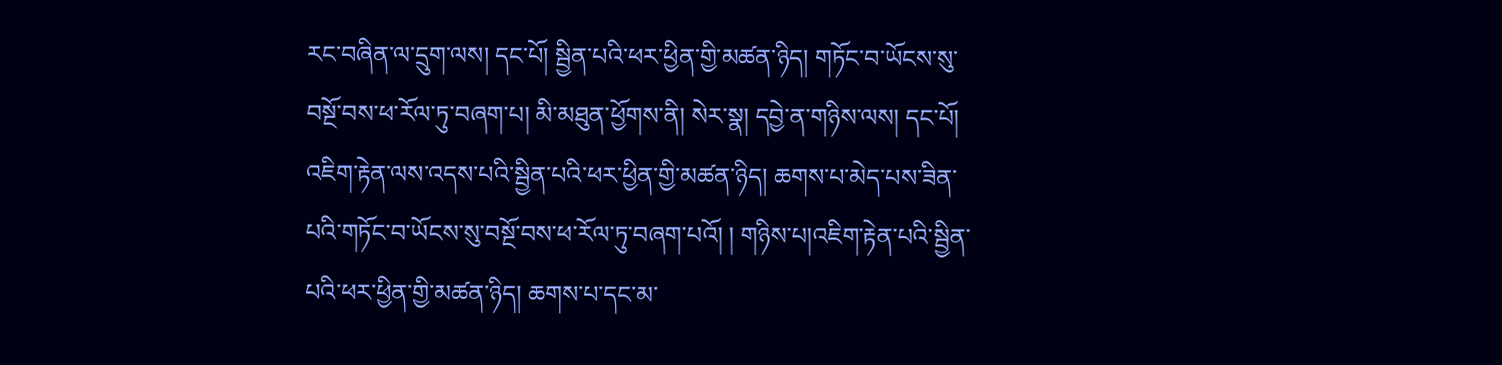རང་བཞིན་ལ་དྲུག་ལས། དང་པོ། སྦྱིན་པའི་ཕར་ཕྱིན་གྱི་མཚན་ཉིད། གཏོང་བ་ཡོངས་སུ་བསྔོ་བས་ཕ་རོལ་ཏུ་བཞག་པ། མི་མཐུན་ཕྱོགས་ནི། སེར་སྣ། དབྱེ་ན་གཉིས་ལས། དང་པོ། འཇིག་རྟེན་ལས་འདས་པའི་སྦྱིན་པའི་ཕར་ཕྱིན་གྱི་མཚན་ཉིད། ཆགས་པ་མེད་པས་ཟིན་པའི་གཏོང་བ་ཡོངས་སུ་བསྔོ་བས་ཕ་རོལ་ཏུ་བཞག་པའོ། ། གཉིས་པ།འཇིག་རྟེན་པའི་སྦྱིན་པའི་ཕར་ཕྱིན་གྱི་མཚན་ཉིད། ཆགས་པ་དང་མ་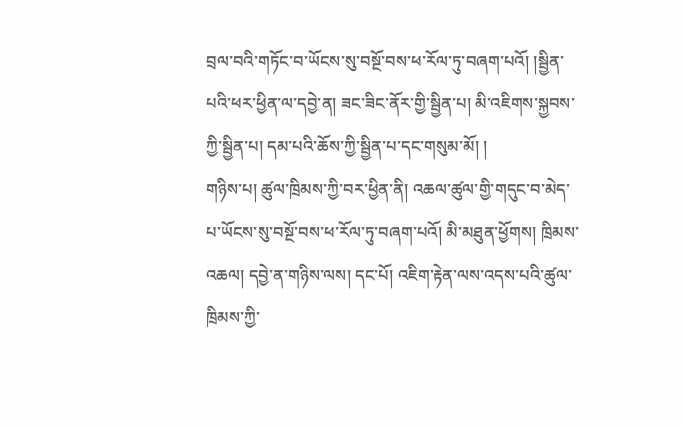བྲལ་བའི་གཏོང་བ་ཡོངས་སུ་བསྔོ་བས་ཕ་རོལ་ཏུ་བཞག་པའོ། །སྦྱིན་པའི་ཕར་ཕྱིན་ལ་དབྱེ་ན། ཟང་ཟིང་ནོར་གྱི་སྦྱིན་པ། མི་འཇིགས་སྐྱབས་ཀྱི་སྦྱིན་པ། དམ་པའི་ཆོས་ཀྱི་སྦྱིན་པ་དང་གསུམ་མོ། །
གཉིས་པ། ཚུལ་ཁྲིམས་ཀྱི་བར་ཕྱིན་ནི། འཆལ་ཚུལ་གྱི་གདུང་བ་མེད་པ་ཡོངས་སུ་བསྔོ་བས་ཕ་རོལ་ཏུ་བཞག་པའོ། མི་མཐུན་ཕྱོགས། ཁྲིམས་འཆལ། དབྱེ་ན་གཉིས་ལས། དང་པོ། འཇིག་རྟེན་ལས་འདས་པའི་ཚུལ་ཁྲིམས་ཀྱི་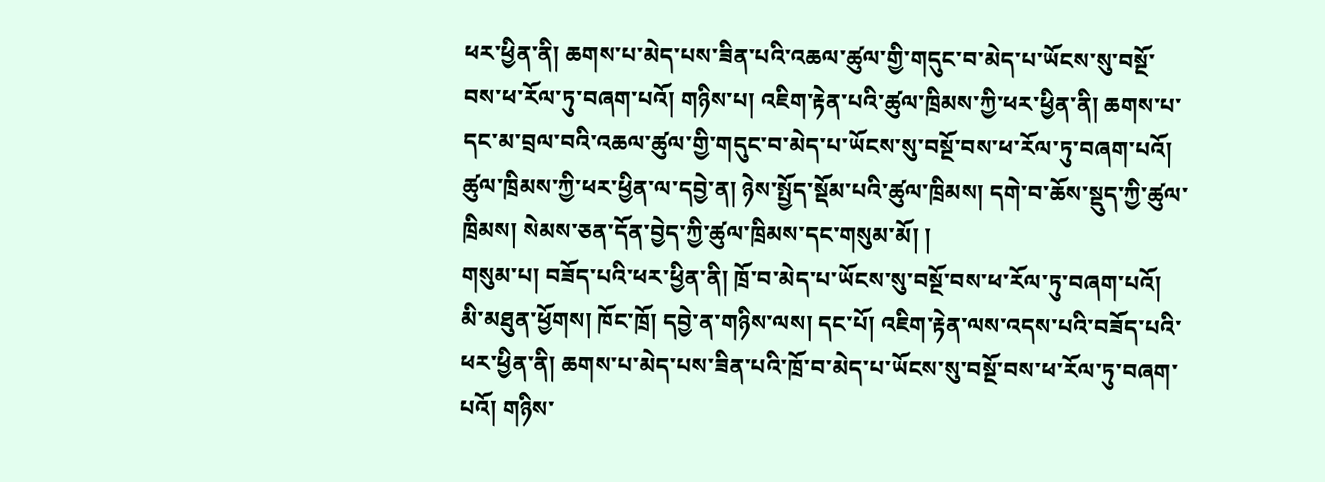ཕར་ཕྱིན་ནི། ཆགས་པ་མེད་པས་ཟིན་པའི་འཆལ་ཚུལ་གྱི་གདུང་བ་མེད་པ་ཡོངས་སུ་བསྔོ་བས་ཕ་རོལ་ཏུ་བཞག་པའོ། གཉིས་པ། འཇིག་རྟེན་པའི་ཚུལ་ཁྲིམས་ཀྱི་ཕར་ཕྱིན་ནི། ཆགས་པ་དང་མ་བྲལ་བའི་འཆལ་ཚུལ་གྱི་གདུང་བ་མེད་པ་ཡོངས་སུ་བསྔོ་བས་ཕ་རོལ་ཏུ་བཞག་པའོ། ཚུལ་ཁྲིམས་ཀྱི་ཕར་ཕྱིན་ལ་དབྱེ་ན། ཉེས་སྤྱོད་སྡོམ་པའི་ཚུལ་ཁྲིམས། དགེ་བ་ཆོས་སྡུད་ཀྱི་ཚུལ་ཁྲིམས། སེམས་ཅན་དོན་བྱེད་ཀྱི་ཚུལ་ཁྲིམས་དང་གསུམ་མོ། །
གསུམ་པ། བཟོད་པའི་ཕར་ཕྱིན་ནི། ཁྲོ་བ་མེད་པ་ཡོངས་སུ་བསྔོ་བས་ཕ་རོལ་ཏུ་བཞག་པའོ། མི་མཐུན་ཕྱོགས། ཁོང་ཁྲོ། དབྱེ་ན་གཉིས་ལས། དང་པོ། འཇིག་རྟེན་ལས་འདས་པའི་བཟོད་པའི་ཕར་ཕྱིན་ནི། ཆགས་པ་མེད་པས་ཟིན་པའི་ཁྲོ་བ་མེད་པ་ཡོངས་སུ་བསྔོ་བས་ཕ་རོལ་ཏུ་བཞག་པའོ། གཉིས་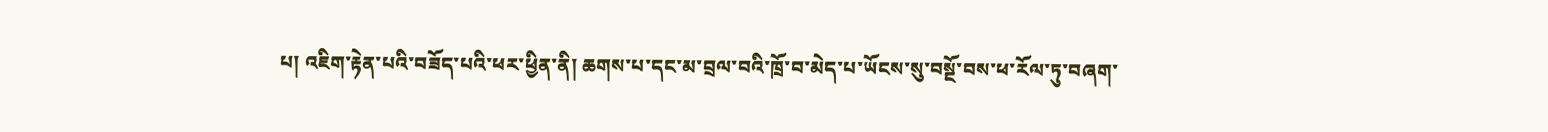པ། འཇིག་རྟེན་པའི་བཟོད་པའི་ཕར་ཕྱིན་ནི། ཆགས་པ་དང་མ་བྲལ་བའི་ཁྲོ་བ་མེད་པ་ཡོངས་སུ་བསྔོ་བས་ཕ་རོལ་ཏུ་བཞག་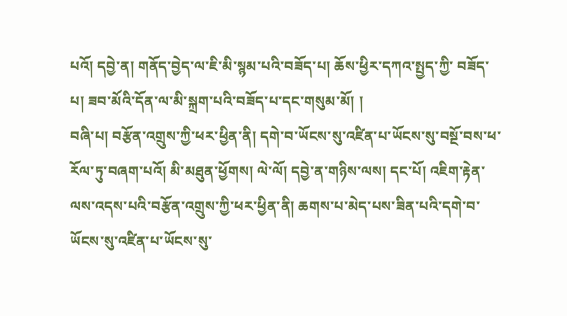པའོ། དབྱེ་ན། གནོད་བྱེད་ལ་ཇི་མི་སྙམ་པའི་བཟོད་པ། ཆོས་ཕྱིར་དཀའ་སྤྱད་ཀྱི་ བཟོད་པ། ཟབ་མོའི་དོན་ལ་མི་སྐྲག་པའི་བཟོད་པ་དང་གསུམ་མོ། །
བཞི་པ། བརྩོན་འགྲུས་ཀྱི་ཕར་ཕྱིན་ནི། དགེ་བ་ཡོངས་སུ་འཛིན་པ་ཡོངས་སུ་བསྔོ་བས་ཕ་རོལ་ཏུ་བཞག་པའོ། མི་མཐུན་ཕྱོགས། ལེ་ལོ། དབྱེ་ན་གཉིས་ལས། དང་པོ། འཇིག་རྟེན་ལས་འདས་པའི་བརྩོན་འགྲུས་ཀྱི་ཕར་ཕྱིན་ནི། ཆགས་པ་མེད་པས་ཟིན་པའི་དགེ་བ་ཡོངས་སུ་འཛིན་པ་ཡོངས་སུ་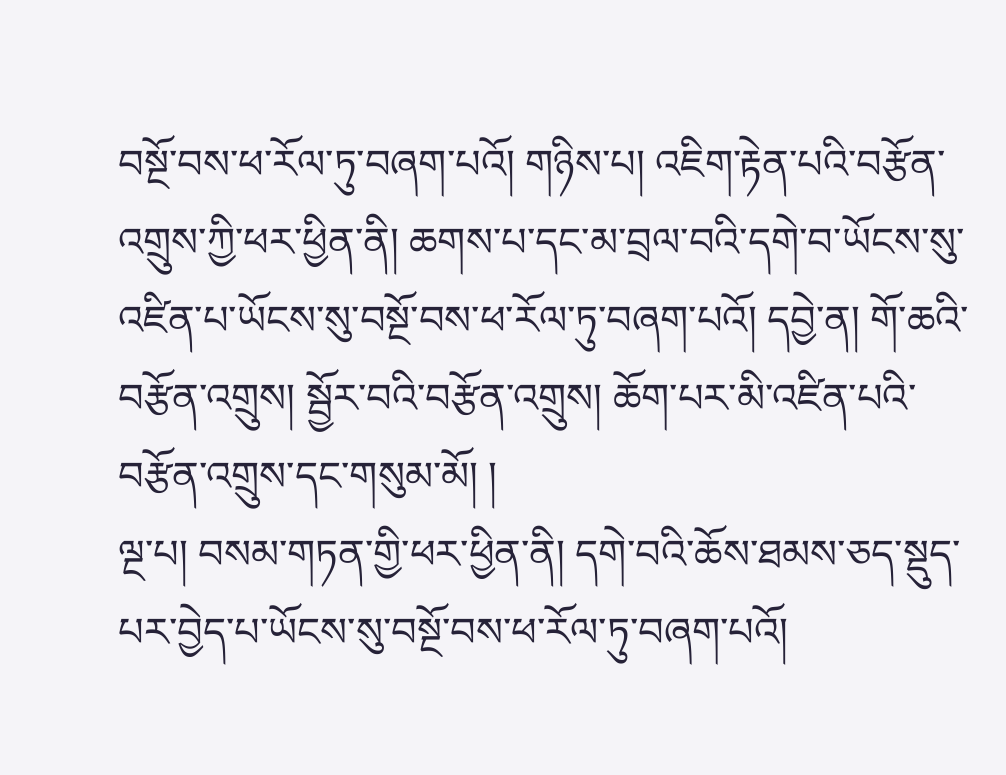བསྔོ་བས་ཕ་རོལ་ཏུ་བཞག་པའོ། གཉིས་པ། འཇིག་རྟེན་པའི་བརྩོན་འགྲུས་ཀྱི་ཕར་ཕྱིན་ནི། ཆགས་པ་དང་མ་བྲལ་བའི་དགེ་བ་ཡོངས་སུ་འཛིན་པ་ཡོངས་སུ་བསྔོ་བས་ཕ་རོལ་ཏུ་བཞག་པའོ། དབྱེ་ན། གོ་ཆའི་ བརྩོན་འགྲུས། སྦྱོར་བའི་བརྩོན་འགྲུས། ཆོག་པར་མི་འཛིན་པའི་བརྩོན་འགྲུས་དང་གསུམ་མོ། །
ལྔ་པ། བསམ་གཏན་གྱི་ཕར་ཕྱིན་ནི། དགེ་བའི་ཆོས་ཐམས་ཅད་སྡུད་པར་བྱེད་པ་ཡོངས་སུ་བསྔོ་བས་ཕ་རོལ་ཏུ་བཞག་པའོ།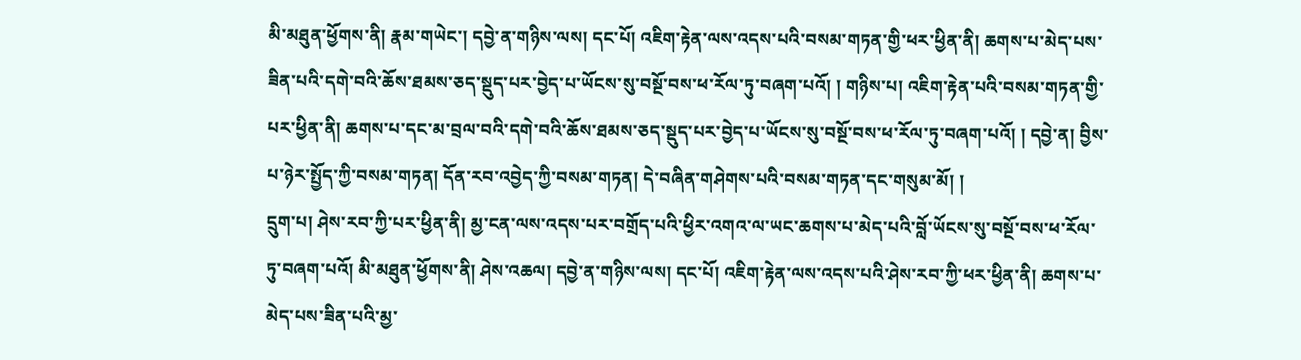མི་མཐུན་ཕྱོགས་ནི། རྣམ་གཡེང་། དབྱེ་ན་གཉིས་ལས། དང་པོ། འཇིག་རྟེན་ལས་འདས་པའི་བསམ་གཏན་གྱི་ཕར་ཕྱིན་ནི། ཆགས་པ་མེད་པས་ཟིན་པའི་དགེ་བའི་ཆོས་ཐམས་ཅད་སྡུད་པར་བྱེད་པ་ཡོངས་སུ་བསྔོ་བས་ཕ་རོལ་ཏུ་བཞག་པའོ། ། གཉིས་པ། འཇིག་རྟེན་པའི་བསམ་གཏན་གྱི་པར་ཕྱིན་ནི། ཆགས་པ་དང་མ་བྲལ་བའི་དགེ་བའི་ཆོས་ཐམས་ཅད་སྡུད་པར་བྱེད་པ་ཡོངས་སུ་བསྔོ་བས་ཕ་རོལ་ཏུ་བཞག་པའོ། ། དབྱེ་ན། བྱིས་པ་ཉེར་སྤྱོད་ཀྱི་བསམ་གཏན། དོན་རབ་འབྱེད་ཀྱི་བསམ་གཏན། དེ་བཞིན་གཤེགས་པའི་བསམ་གཏན་དང་གསུམ་མོ། །
དྲུག་པ། ཤེས་རབ་ཀྱི་པར་ཕྱིན་ནི། མྱ་ངན་ལས་འདས་པར་བགྲོད་པའི་ཕྱིར་འགའ་ལ་ཡང་ཆགས་པ་མེད་པའི་བློ་ཡོངས་སུ་བསྔོ་བས་ཕ་རོལ་ཏུ་བཞག་པའོ། མི་མཐུན་ཕྱོགས་ནི། ཤེས་འཆལ། དབྱེ་ན་གཉིས་ལས། དང་པོ། འཇིག་རྟེན་ལས་འདས་པའི་ཤེས་རབ་ཀྱི་ཕར་ཕྱིན་ནི། ཆགས་པ་མེད་པས་ཟིན་པའི་མྱ་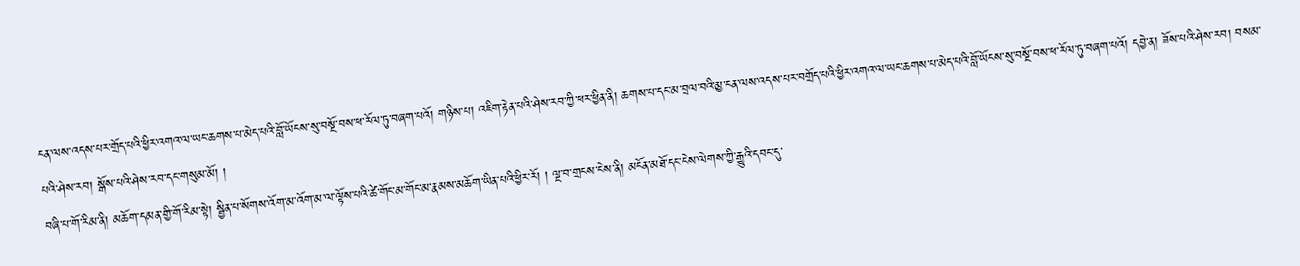ངན་ལས་འདས་པར་གྲོད་པའི་ཕྱིར་འགའ་ལ་ཡང་ཆགས་པ་མེད་པའི་བློ་ཡོངས་སུ་བསྔོ་བས་ཕ་རོལ་ཏུ་བཞག་པའོ། གཉིས་པ། འཇིག་རྟེན་པའི་ཤེས་རབ་ཀྱི་ཕར་ཕྱིན་ནི། ཆགས་པ་དང་མ་བྲལ་བའི་མྱ་ངན་ལས་འདས་པར་བགྲོད་པའི་ཕྱིར་འགའ་ལ་ཡང་ཆགས་པ་མེད་པའི་བློ་ཡོངས་སུ་བསྔོ་བས་ཕ་རོལ་ཏུ་བཞག་པའོ། དབྱེ་ན། ཟོས་པའི་ཤེས་རབ། བསམ་པའི་ཤེས་རབ། སྒོས་པའི་ཤེས་རབ་དང་གསུམ་མོ། །
བཞི་པ་གོ་རིམ་ནི། མཆོག་དམན་གྱི་གོ་རིམ་སྟེ། སྦྱིན་པ་སོགས་འོག་མ་འོག་མ་ལ་ལྟོས་པའི་ཚེ་གོང་མ་གོང་མ་རྣམས་མཆོག་ཡིན་པའི་ཕྱིར་རོ། ། ལྔ་བ་གྲངས་ངེས་ནི། མངོན་མཐོ་དང་ངེས་ལེགས་ཀྱི་རྒྱུའི་དབང་དུ་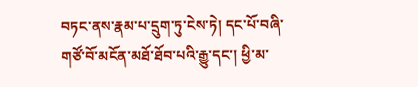བཏང་ནས་རྣམ་པ་དྲུག་ཏུ་ངེས་ཏེ། དང་པོ་བཞི་གཙོ་བོ་མངོན་མཐོ་ཐོབ་པའི་རྒྱུ་དང་། ཕྱི་མ་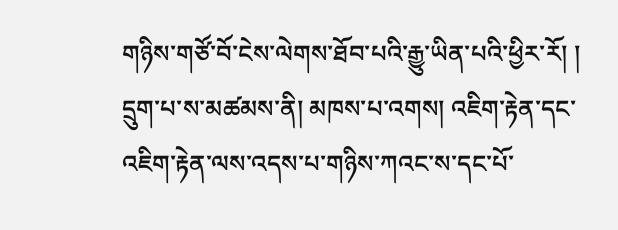གཉིས་གཙོ་བོ་ངེས་ལེགས་ཐོབ་པའི་རྒྱུ་ཡིན་པའི་ཕྱིར་རོ། །
དྲུག་པ་ས་མཚམས་ནི། མཁས་པ་འགས། འཇིག་རྟེན་དང་འཇིག་རྟེན་ལས་འདས་པ་གཉིས་ཀའང་ས་དང་པོ་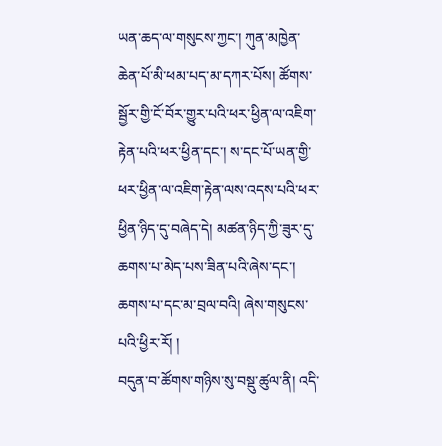ཡན་ཆད་ལ་གསུངས་ཀྱང་། ཀུན་མཁྱེན་ཆེན་པོ་མི་ཕམ་པད་མ་དཀར་པོས། ཚོགས་སྦྱོར་གྱི་ངོ་བོར་གྱུར་པའི་ཕར་ཕྱིན་ལ་འཇིག་རྟེན་པའི་ཕར་ཕྱིན་དང་། ས་དང་པོ་ཡན་གྱི་ཕར་ཕྱིན་ལ་འཇིག་རྟེན་ལས་འདས་པའི་ཕར་ ཕྱིན་ཉིད་དུ་བཞེད་དེ། མཚན་ཉིད་ཀྱི་ཟུར་དུ་ཆགས་པ་མེད་པས་ཟིན་པའི་ཞེས་དང་། ཆགས་པ་དང་མ་བྲལ་བའི། ཞེས་གསུངས་པའི་ཕྱིར་རོ། །
བདུན་བ་ཚོགས་གཉིས་སུ་བསྡུ་ཚུལ་ནི། འདི་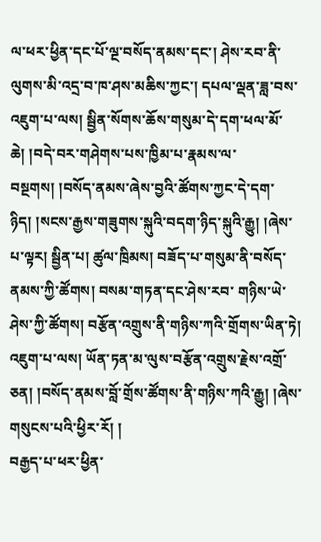ལ་ཕར་ཕྱིན་དང་པོ་ལྔ་བསོད་ནམས་དང་། ཤེས་རབ་ནི་ལུགས་མི་འདྲ་བ་ཁ་ཤས་མཆིས་ཀྱང་། དཔལ་ལྡན་ཟླ་བས་འཇུག་པ་ལས། སྦྱིན་སོགས་ཆོས་གསུམ་དེ་དག་ཕལ་མོ་ཆེ། །བདེ་བར་གཤེགས་པས་ཁྱིམ་པ་རྣམས་ལ་བསྔགས། །བསོད་ནམས་ཞེས་བྱའི་ཚོགས་ཀྱང་དེ་དག་ ཉིད། །སངས་རྒྱས་གཟུགས་སྐུའི་བདག་ཉིད་སྐུའི་རྒྱུ། །ཞེས་པ་ལྟར། སྦྱིན་པ། ཚུལ་ཁྲིམས། བཟོད་པ་གསུམ་ནི་བསོད་ནམས་ཀྱི་ཚོགས། བསམ་གཏན་དང་ཤེས་རབ་ གཉིས་ཡེ་ཤེས་ཀྱི་ཚོགས། བརྩོན་འགྲུས་ནི་གཉིས་ཀའི་གྲོགས་ཡིན་ཏེ། འཇུག་པ་ལས། ཡོན་ཏན་མ་ལུས་བརྩོན་འགྲུས་རྗེས་འགྲོ་ཅན། །བསོད་ནམས་བློ་གྲོས་ཚོགས་ནི་གཉིས་ཀའི་རྒྱུ། །ཞེས་གསུངས་པའི་ཕྱིར་རོ། །
བརྒྱད་པ་ཕར་ཕྱིན་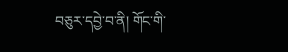བཅུར་དབྱེ་བ་ནི། གོང་གི་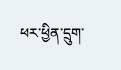ཕར་ཕྱིན་དྲུག་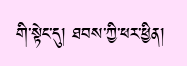གི་སྟེང་དུ། ཐབས་ཀྱི་ཕར་ཕྱིན།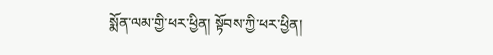སྨོན་ལམ་གྱི་ཕར་ཕྱིན། སྟོབས་ཀྱི་ཕར་ཕྱིན།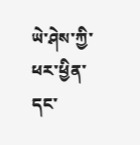ཡེ་ཤེས་ཀྱི་ཕར་ཕྱིན་དང་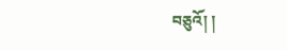བཅུའོ། །